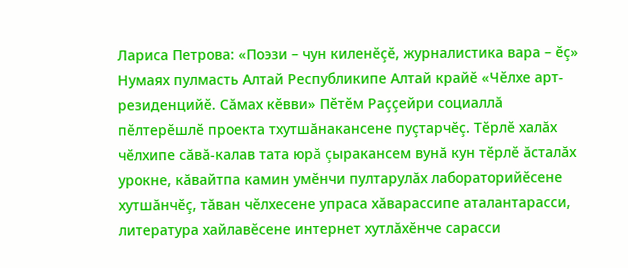Лариса Петрова: «Поэзи – чун киленӗçӗ, журналистика вара – ӗç»
Нумаях пулмасть Алтай Республикипе Алтай крайӗ «Чӗлхе арт-резиденцийӗ. Сăмах кӗвви» Пӗтӗм Раççейри социаллă пӗлтерӗшлӗ проекта тхутшăнакансене пуçтарчӗç. Тӗрлӗ халăх чӗлхипе сăвă-калав тата юрă çыракансем вунă кун тӗрлӗ ăсталăх урокне, кăвайтпа камин умӗнчи пултарулăх лабораторийӗсене хутшăнчӗç, тăван чӗлхесене упраса хăварассипе аталантарасси, литература хайлавӗсене интернет хутлăхӗнче сарасси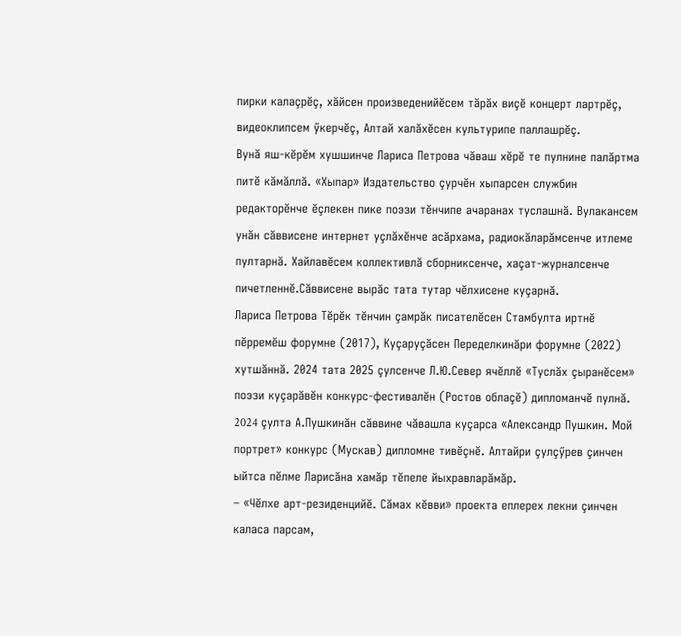пирки калаçрӗç, хăйсен произведенийӗсем тăрăх виçӗ концерт лартрӗç, видеоклипсем ӳкерчӗç, Алтай халăхӗсен культурипе паллашрӗç.
Вунă яш-кӗрӗм хушшинче Лариса Петрова чăваш хӗрӗ те пулнине палăртма питӗ кăмăллă. «Хыпар» Издательство çурчӗн хыпарсен службин редакторӗнче ӗçлекен пике поэзи тӗнчипе ачаранах туслашнă. Вулакансем унăн сăввисене интернет уçлăхӗнче асăрхама, радиокăларăмсенче итлеме пултарнă. Хайлавӗсем коллективлă сборниксенче, хаçат-журналсенче пичетленнӗ.Сăввисене вырăс тата тутар чӗлхисене куçарнă.
Лариса Петрова Тӗрӗк тӗнчин çамрăк писателӗсен Стамбулта иртнӗ пӗрремӗш форумне (2017), Куçаруçăсен Переделкинăри форумне (2022) хутшăннă. 2024 тата 2025 çулсенче Л.Ю.Север ячӗллӗ «Туслăх çыранӗсем» поэзи куçарăвӗн конкурс-фестивалӗн (Ростов облаçӗ) дипломанчӗ пулнă. 2024 çулта А.Пушкинăн сăввине чăвашла куçарса «Александр Пушкин. Мой портрет» конкурс (Мускав) дипломне тивӗçнӗ. Алтайри çулçӳрев çинчен ыйтса пӗлме Ларисăна хамăр тӗпеле йыхравларăмăр.
– «Чӗлхе арт-резиденцийӗ. Сăмах кӗвви» проекта еплерех лекни çинчен каласа парсам,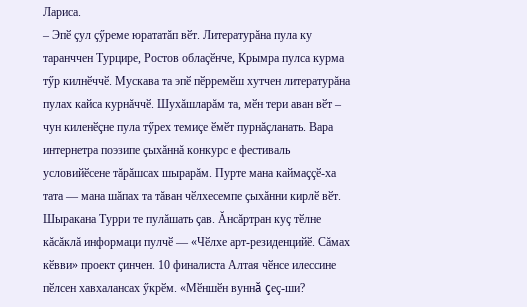Лариса.
– Эпӗ çул çӳреме юрататăп вӗт. Литературăна пула ку таранччен Турцире, Ростов облаçӗнче, Крымра пулса курма тӳр килнӗччӗ. Мускава та эпӗ пӗрремӗш хутчен литературăна пулах кайса курнăччӗ. Шухăшларăм та, мӗн тери аван вӗт – чун киленӗçне пула тӳрех темиçе ӗмӗт пурнăçланать. Вара интернетра поэзипе çыхăннă конкурс е фестиваль условийӗсене тăрăшсах шырарăм. Пурте мана каймаççӗ-ха тата — мана шăпах та тăван чӗлхесемпе çыхăнни кирлӗ вӗт. Шыракана Турри те пулăшать çав. Ăнсăртран куç тӗлне кăсăклă информаци пулчӗ — «Чӗлхе арт-резиденцийӗ. Сăмах кӗвви» проект çинчен. 10 финалиста Алтая чӗнсе илессине пӗлсен хавхалансах ӳкрӗм. «Мӗншӗн вуннă çеç-ши?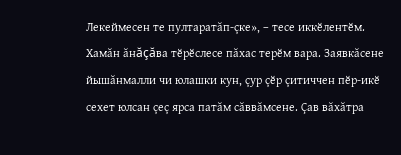Лекеймесен те пултаратăп-çке», – тесе иккӗлентӗм. Хамăн ăнăçăва тӗрӗслесе пăхас терӗм вара. Заявкăсене йышăнмалли чи юлашки кун, çур çӗр çитиччен пӗр-икӗ сехет юлсан çеç ярса патăм сăввăмсене. Çав вăхăтра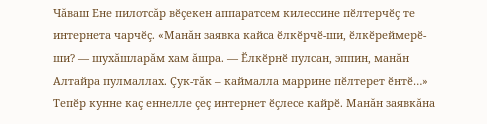Чăваш Ене пилотсăр вӗçекен аппаратсем килессине пӗлтерчӗç те интернета чарчӗç. «Манăн заявка кайса ӗлкӗрчӗ-ши, ӗлкӗреймерӗ-ши? — шухăшларăм хам ăшра. — Ӗлкӗрнӗ пулсан, эппин, манăн Алтайра пулмаллах. Çук-тăк – каймалла маррине пӗлтерет ӗнтӗ…»
Тепӗр кунне каç еннелле çеç интернет ӗçлесе кайрӗ. Манăн заявкăна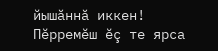йышăннă иккен! Пӗрремӗш ӗç те ярса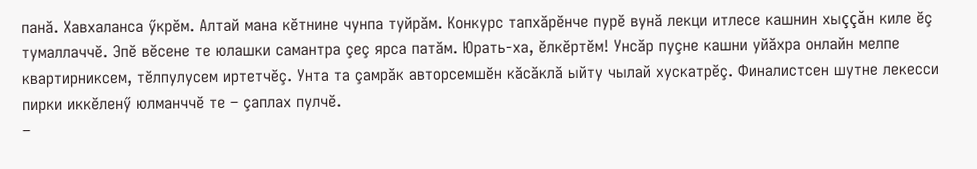панă. Хавхаланса ӳкрӗм. Алтай мана кӗтнине чунпа туйрăм. Конкурс тапхăрӗнче пурӗ вунă лекци итлесе кашнин хыççăн киле ӗç тумаллаччӗ. Эпӗ вӗсене те юлашки самантра çеç ярса патăм. Юрать-ха, ӗлкӗртӗм! Унсăр пуçне кашни уйăхра онлайн мелпе квартирниксем, тӗлпулусем иртетчӗç. Унта та çамрăк авторсемшӗн кăсăклă ыйту чылай хускатрӗç. Финалистсен шутне лекесси пирки иккӗленӳ юлманччӗ те – çаплах пулчӗ.
–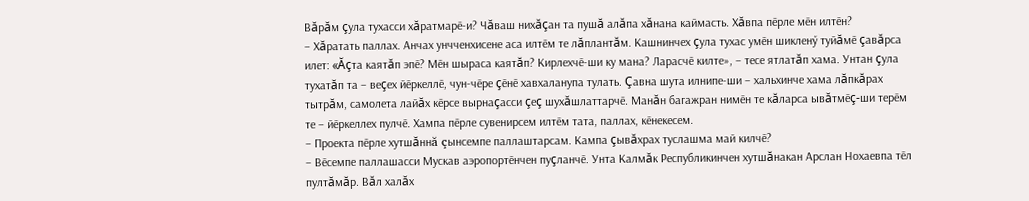Вăрăм çула тухасси хăратмарӗ-и? Чăваш нихăçан та пушă алăпа хăнана каймасть. Хăвпа пӗрле мӗн илтӗн?
– Хăратать паллах. Анчах унчченхисене аса илтӗм те лăплантăм. Кашнинчех çула тухас умӗн шикленӳ туйăмӗ çавăрса илет: «Ăçта каятăп эпӗ? Мӗн шыраса каятăп? Кирлехчӗ-ши ку мана? Ларасчӗ килте», – тесе ятлатăп хама. Унтан çула тухатăп та – веçех йӗркеллӗ, чун-чӗре çӗнӗ хавхаланупа тулать. Çавна шута илнипе-ши – хальхинче хама лăпкăрах тытрăм, самолета лайăх кӗрсе вырнаçасси çеç шухăшлаттарчӗ. Манăн багажран нимӗн те кăларса ывăтмӗç-ши терӗм те – йӗркеллех пулчӗ. Хампа пӗрле сувенирсем илтӗм тата, паллах, кӗнекесем.
– Проекта пӗрле хутшăннă çынсемпе паллаштарсам. Кампа çывăхрах туслашма май килчӗ?
– Вӗсемпе паллашасси Мускав аэропортӗнчен пуçланчӗ. Унта Калмăк Республикинчен хутшăнакан Арслан Нохаевпа тӗл пултăмăр. Вăл халăх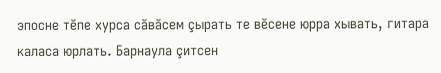эпосне тӗпе хурса сăвăсем çырать те вӗсене юрра хывать, гитара каласа юрлать. Барнаула çитсен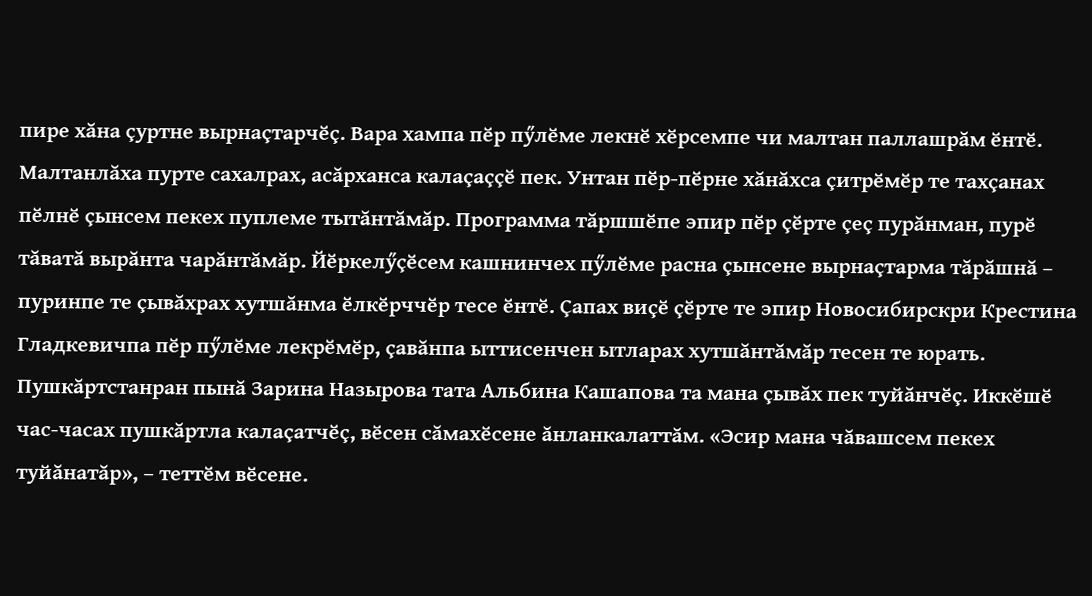пире хăна çуртне вырнаçтарчӗç. Вара хампа пӗр пӳлӗме лекнӗ хӗрсемпе чи малтан паллашрăм ӗнтӗ. Малтанлăха пурте сахалрах, асăрханса калаçаççӗ пек. Унтан пӗр-пӗрне хăнăхса çитрӗмӗр те тахçанах пӗлнӗ çынсем пекех пуплеме тытăнтăмăр. Программа тăршшӗпе эпир пӗр çӗрте çеç пурăнман, пурӗ тăватă вырăнта чарăнтăмăр. Йӗркелӳçӗсем кашнинчех пӳлӗме расна çынсене вырнаçтарма тăрăшнă – пуринпе те çывăхрах хутшăнма ӗлкӗрччӗр тесе ӗнтӗ. Çапах виçӗ çӗрте те эпир Новосибирскри Крестина Гладкевичпа пӗр пӳлӗме лекрӗмӗр, çавăнпа ыттисенчен ытларах хутшăнтăмăр тесен те юрать. Пушкăртстанран пынă Зарина Назырова тата Альбина Кашапова та мана çывăх пек туйăнчӗç. Иккӗшӗ час-часах пушкăртла калаçатчӗç, вӗсен сăмахӗсене ăнланкалаттăм. «Эсир мана чăвашсем пекех туйăнатăр», – теттӗм вӗсене.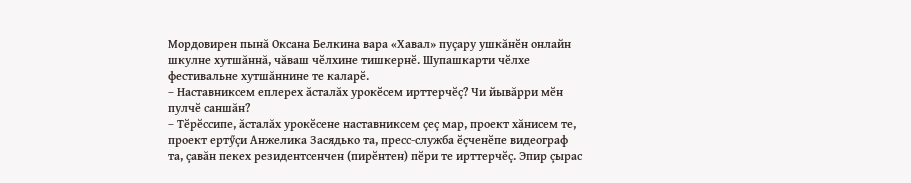Мордовирен пынă Оксана Белкина вара «Хавал» пуçару ушкăнӗн онлайн шкулне хутшăннă, чăваш чӗлхине тишкернӗ. Шупашкарти чӗлхе фестивальне хутшăннине те каларӗ.
– Наставниксем еплерех ăсталăх урокӗсем ирттерчӗç? Чи йывăрри мӗн пулчӗ саншăн?
– Тӗрӗссипе, ăсталăх урокӗсене наставниксем çеç мар, проект хăнисем те, проект ертӳçи Анжелика Засядько та, пресс-служба ӗçченӗпе видеограф та, çавăн пекех резидентсенчен (пирӗнтен) пӗри те ирттерчӗç. Эпир çырас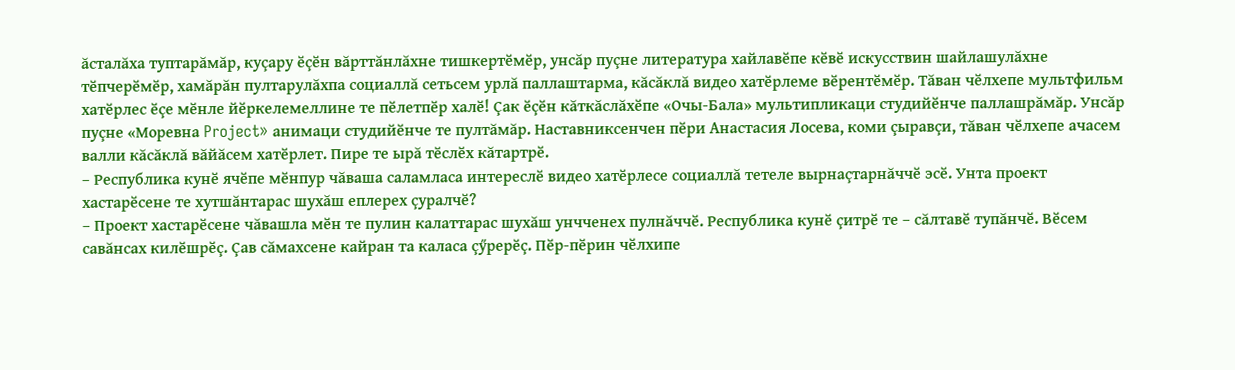ăсталăха туптарăмăр, куçару ӗçӗн вăрттăнлăхне тишкертӗмӗр, унсăр пуçне литература хайлавӗпе кӗвӗ искусствин шайлашулăхне тӗпчерӗмӗр, хамăрăн пултарулăхпа социаллă сетьсем урлă паллаштарма, кăсăклă видео хатӗрлеме вӗрентӗмӗр. Тăван чӗлхепе мультфильм хатӗрлес ӗçе мӗнле йӗркелемеллине те пӗлетпӗр халӗ! Çак ӗçӗн кăткăслăхӗпе «Очы-Бала» мультипликаци студийӗнче паллашрăмăр. Унсăр пуçне «Моревна Project» анимаци студийӗнче те пултăмăр. Наставниксенчен пӗри Анастасия Лосева, коми çыравçи, тăван чӗлхепе ачасем валли кăсăклă вăйăсем хатӗрлет. Пире те ырă тӗслӗх кăтартрӗ.
– Республика кунӗ ячӗпе мӗнпур чăваша саламласа интереслӗ видео хатӗрлесе социаллă тетеле вырнаçтарнăччӗ эсӗ. Унта проект хастарӗсене те хутшăнтарас шухăш еплерех çуралчӗ?
– Проект хастарӗсене чăвашла мӗн те пулин калаттарас шухăш унчченех пулнăччӗ. Республика кунӗ çитрӗ те – сăлтавӗ тупăнчӗ. Вӗсем савăнсах килӗшрӗç. Çав сăмахсене кайран та каласа çӳрерӗç. Пӗр-пӗрин чӗлхипе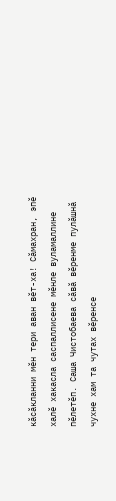кăсăкланни мӗн тери аван вӗт-ха! Сăмахран, эпӗ халӗ хакасла саспаллисене мӗнле вуламаллине пӗлетӗп. Саша Чистобаева сăвă вӗренме пулăшнă чухне хам та чутах вӗренсе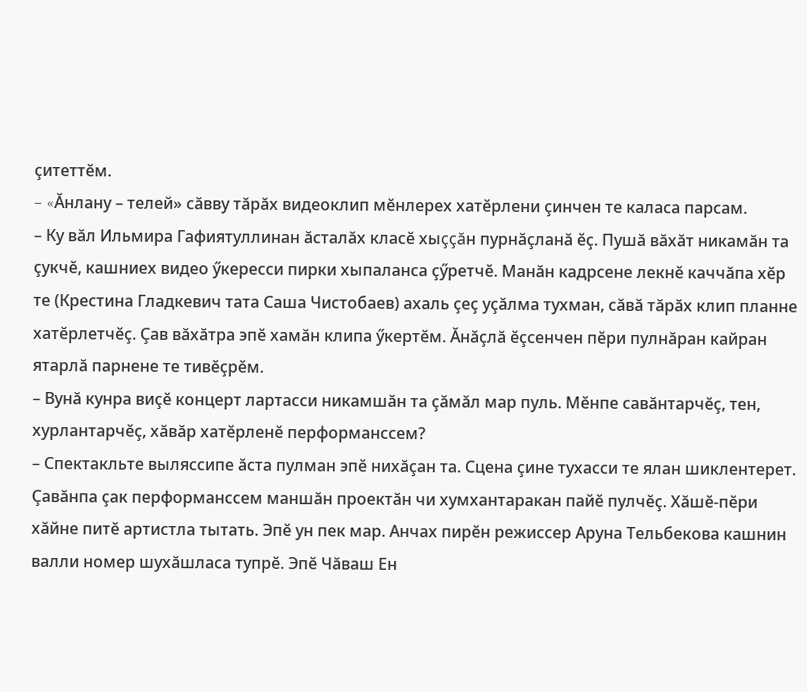çитеттӗм.
– «Ăнлану – телей» сăвву тăрăх видеоклип мӗнлерех хатӗрлени çинчен те каласа парсам.
– Ку вăл Ильмира Гафиятуллинан ăсталăх класӗ хыççăн пурнăçланă ӗç. Пушă вăхăт никамăн та çукчӗ, кашниех видео ӳкересси пирки хыпаланса çӳретчӗ. Манăн кадрсене лекнӗ каччăпа хӗр те (Крестина Гладкевич тата Саша Чистобаев) ахаль çеç уçăлма тухман, сăвă тăрăх клип планне хатӗрлетчӗç. Çав вăхăтра эпӗ хамăн клипа ӳкертӗм. Ăнăçлă ӗçсенчен пӗри пулнăран кайран ятарлă парнене те тивӗçрӗм.
– Вунă кунра виçӗ концерт лартасси никамшăн та çăмăл мар пуль. Мӗнпе савăнтарчӗç, тен, хурлантарчӗç, хăвăр хатӗрленӗ перформанссем?
– Спектакльте выляссипе ăста пулман эпӗ нихăçан та. Сцена çине тухасси те ялан шиклентерет. Çавăнпа çак перформанссем маншăн проектăн чи хумхантаракан пайӗ пулчӗç. Хăшӗ-пӗри хăйне питӗ артистла тытать. Эпӗ ун пек мар. Анчах пирӗн режиссер Аруна Тельбекова кашнин валли номер шухăшласа тупрӗ. Эпӗ Чăваш Ен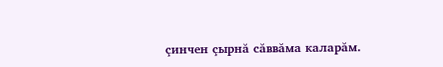çинчен çырнă сăввăма каларăм.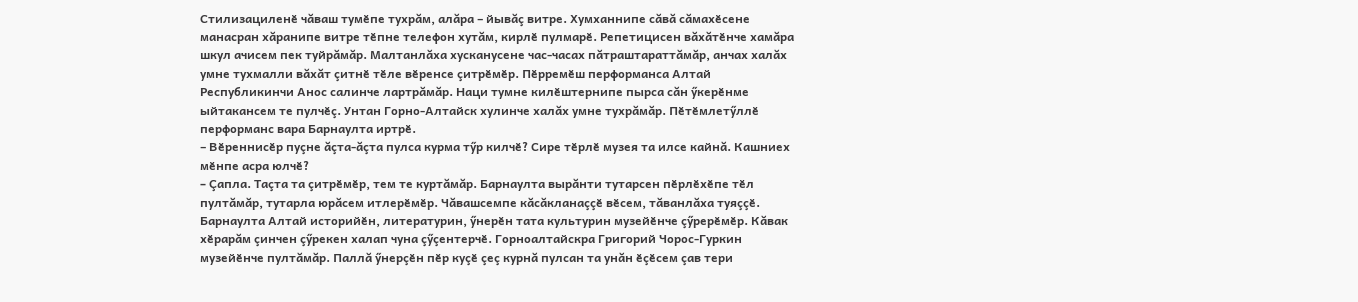Стилизациленӗ чăваш тумӗпе тухрăм, алăра – йывăç витре. Хумханнипе сăвă сăмахӗсене манасран хăранипе витре тӗпне телефон хутăм, кирлӗ пулмарӗ. Репетицисен вăхăтӗнче хамăра шкул ачисем пек туйрăмăр. Малтанлăха хусканусене час-часах пăтраштараттăмăр, анчах халăх умне тухмалли вăхăт çитнӗ тӗле вӗренсе çитрӗмӗр. Пӗрремӗш перформанса Алтай Республикинчи Анос салинче лартрăмăр. Наци тумне килӗштернипе пырса сăн ӳкерӗнме ыйтакансем те пулчӗç. Унтан Горно-Алтайск хулинче халăх умне тухрăмăр. Пӗтӗмлетӳллӗ перформанс вара Барнаулта иртрӗ.
– Вӗреннисӗр пуçне ăçта-ăçта пулса курма тӳр килчӗ? Сире тӗрлӗ музея та илсе кайнă. Кашниех мӗнпе асра юлчӗ?
– Çапла. Таçта та çитрӗмӗр, тем те куртăмăр. Барнаулта вырăнти тутарсен пӗрлӗхӗпе тӗл пултăмăр, тутарла юрăсем итлерӗмӗр. Чăвашсемпе кăсăкланаççӗ вӗсем, тăванлăха туяççӗ. Барнаулта Алтай историйӗн, литературин, ӳнерӗн тата культурин музейӗнче çӳрерӗмӗр. Кăвак хӗрарăм çинчен çӳрекен халап чуна çӳçентерчӗ. Горноалтайскра Григорий Чорос-Гуркин музейӗнче пултăмăр. Паллă ӳнерçӗн пӗр куçӗ çеç курнă пулсан та унăн ӗçӗсем çав тери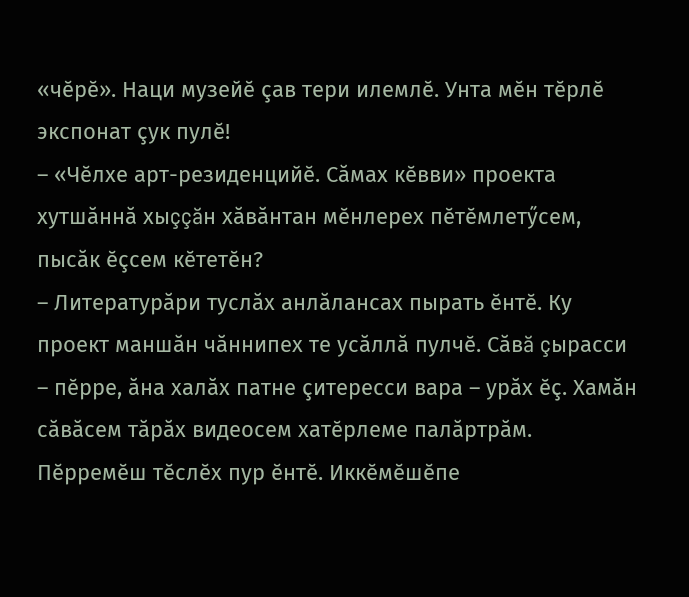«чӗрӗ». Наци музейӗ çав тери илемлӗ. Унта мӗн тӗрлӗ экспонат çук пулӗ!
– «Чӗлхе арт-резиденцийӗ. Сăмах кӗвви» проекта хутшăннă хыççăн хăвăнтан мӗнлерех пӗтӗмлетӳсем, пысăк ӗçсем кӗтетӗн?
– Литературăри туслăх анлăлансах пырать ӗнтӗ. Ку проект маншăн чăннипех те усăллă пулчӗ. Сăвă çырасси – пӗрре, ăна халăх патне çитересси вара – урăх ӗç. Хамăн сăвăсем тăрăх видеосем хатӗрлеме палăртрăм. Пӗрремӗш тӗслӗх пур ӗнтӗ. Иккӗмӗшӗпе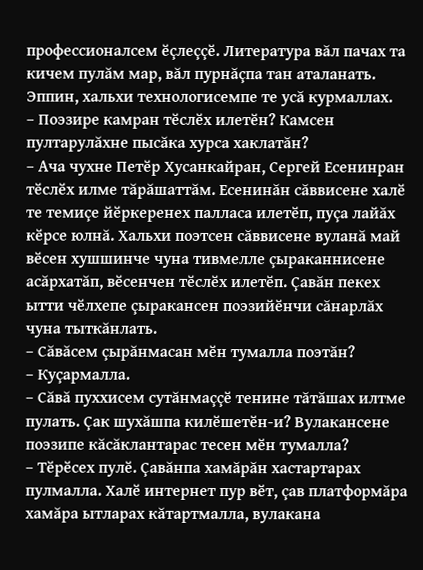профессионалсем ӗçлеççӗ. Литература вăл пачах та кичем пулăм мар, вăл пурнăçпа тан аталанать. Эппин, хальхи технологисемпе те усă курмаллах.
– Поэзире камран тӗслӗх илетӗн? Камсен пултарулăхне пысăка хурса хаклатăн?
– Ача чухне Петӗр Хусанкайран, Сергей Есенинран тӗслӗх илме тăрăшаттăм. Есенинăн сăввисене халӗ те темиçе йӗркеренех палласа илетӗп, пуçа лайăх кӗрсе юлнă. Хальхи поэтсен сăввисене вуланă май вӗсен хушшинче чуна тивмелле çыраканнисене асăрхатăп, вӗсенчен тӗслӗх илетӗп. Çавăн пекех ытти чӗлхепе çыракансен поэзийӗнчи сăнарлăх чуна тыткăнлать.
– Сăвăсем çырăнмасан мӗн тумалла поэтăн?
– Куçармалла.
– Сăвă пуххисем сутăнмаççӗ тенине тăтăшах илтме пулать. Çак шухăшпа килӗшетӗн-и? Вулакансене поэзипе кăсăклантарас тесен мӗн тумалла?
– Тӗрӗсех пулӗ. Çавăнпа хамăрăн хастартарах пулмалла. Халӗ интернет пур вӗт, çав платформăра хамăра ытларах кăтартмалла, вулакана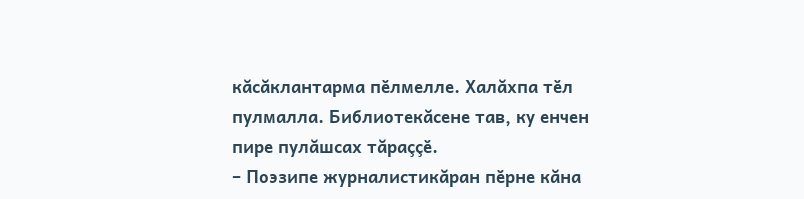кăсăклантарма пӗлмелле. Халăхпа тӗл пулмалла. Библиотекăсене тав, ку енчен пире пулăшсах тăраççӗ.
– Поэзипе журналистикăран пӗрне кăна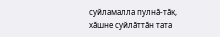суйламалла пулнă-тăк, хăшне суйлăттăн тата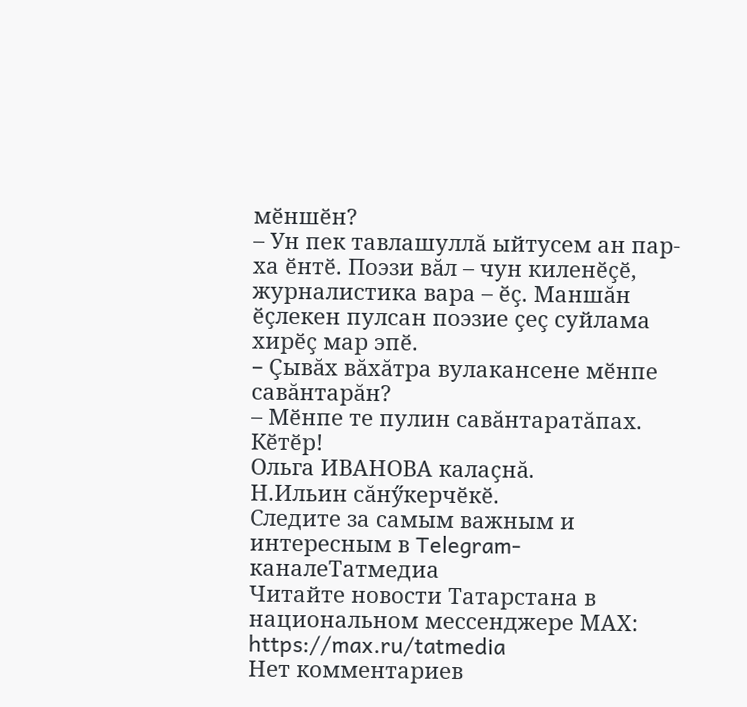мӗншӗн?
– Ун пек тавлашуллă ыйтусем ан пар-ха ӗнтӗ. Поэзи вăл – чун киленӗçӗ, журналистика вара – ӗç. Маншăн ӗçлекен пулсан поэзие çеç суйлама хирӗç мар эпӗ.
– Çывăх вăхăтра вулакансене мӗнпе савăнтарăн?
– Мӗнпе те пулин савăнтаратăпах. Кӗтӗр!
Ольга ИВАНОВА калаçнă.
Н.Ильин сăнӳкерчӗкӗ.
Следите за самым важным и интересным в Telegram-каналеТатмедиа
Читайте новости Татарстана в национальном мессенджере MАХ: https://max.ru/tatmedia
Нет комментариев